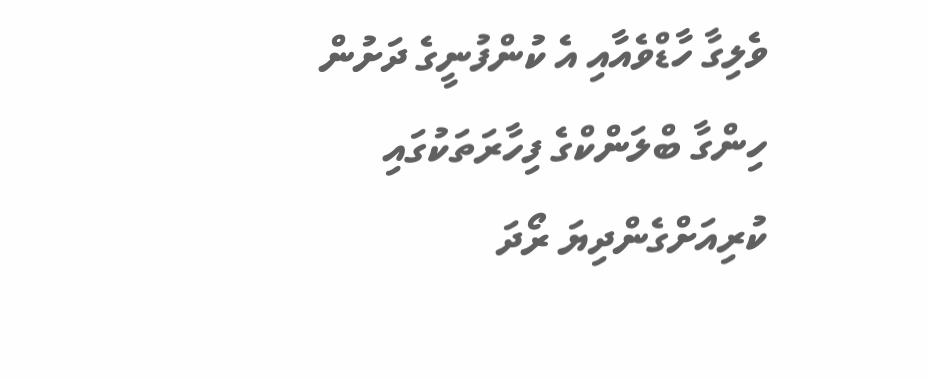ވެލިގާ ހާޑްވެއާއި އެ ކުންފުނީގެ ދަށުން ހިންގާ ބްލަންކްގެ ފިހާރަތަކުގައި ކުރިއަށްގެންދިޔަ ރޯދަ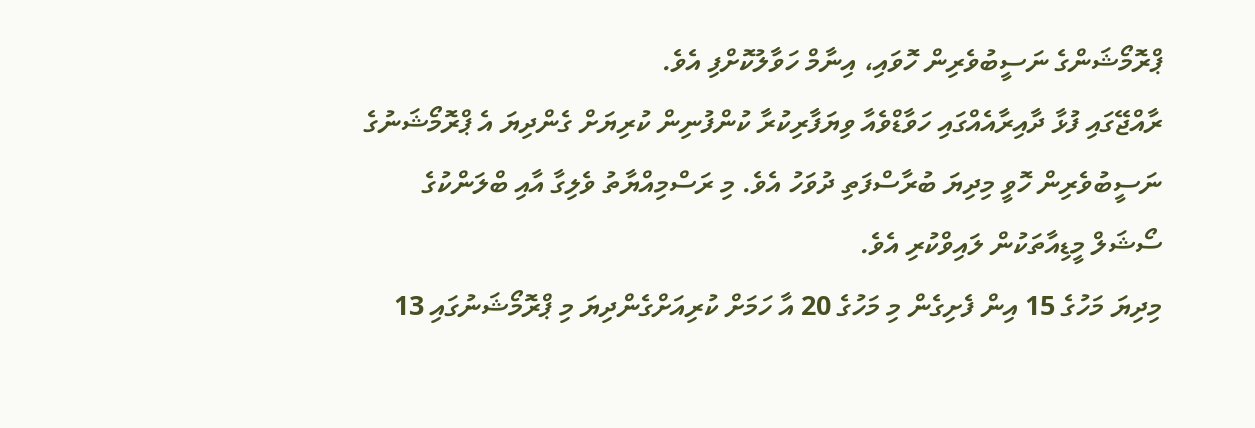ޕްރޮމޯޝަންގެ ނަސީބުވެރިން ހޮވައި، އިނާމް ހަވާލުކޮށްފި އެވެ.
ރާއްޖޭގައި ފުޅާ ދާއިރާއެއްގައި ހަވާޑްވެއާ ވިޔަފާރިކުރާ ކުންފުނިން ކުރިޔަށް ގެންދިޔަ އެ ޕްރޮމޯޝަނުގެ ނަސީބުވެރިން ހޮވީ މިދިޔަ ބުރާސްފަތި ދުވަހު އެވެ. މި ރަސްމިއްޔާތު ވެލިގާ އާއި ބްލަންކުގެ ސޯޝަލް މީޑިއާތަކުން ލައިވްކުރި އެވެ.
މިދިޔަ މަހުގެ 15 އިން ފެށިގެން މި މަހުގެ 20 އާ ހަމަށް ކުރިއަށްގެންދިޔަ މި ޕްރޮމޯޝަނުގައި 13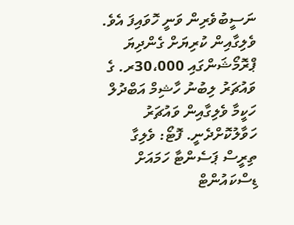ނަސީބުވެރިން ވަނީ ހޮވައިފަ އެވެ.
ވެލިގާއިން ކުރިޔަށް ގެންދިޔަ ޕްރޮމޯޝަންގައި 30،000ރ. ގެ ވައުޗަރު ލިބުނު ހާޝިމް އަބްދުލް ހަކީމާ ވެލިގާއިން ވައުޗަރު ހަވާލުކޮށްދެނީ. ފޮޓޯ: ވެލިގާ
ތިރީސް ޕަސެންޓާ ހަމައަށް ޑިސްކައުންޓް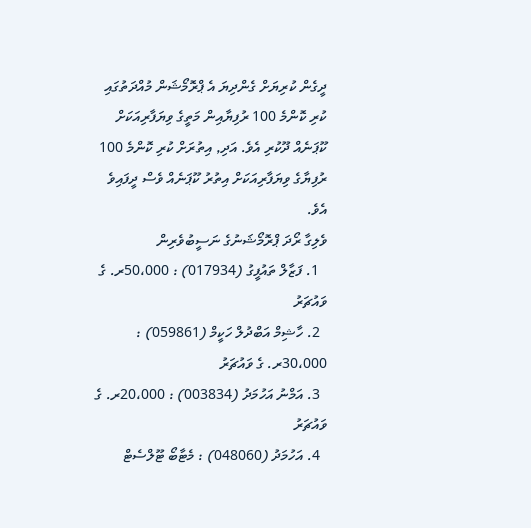ދީގެން ކުރިޔަށް ގެންދިޔަ އެ ޕްރޮމޯޝަން މުއްދަތުގައި ކުރި ކޮންމެ 100 ރުފިޔާއިން މަތީގެ ވިޔަފާރިއަކަށް ކޫޕަނެއް ދޫކުރި އެވެ. އަދި, އިތުރަށް ކުރި ކޮންމެ 100 ރުފިޔާގެ ވިޔަފާރިއަކަށް އިތުރު ކޫޕަނެއް ވެސް ދީފައިވެ އެވެ.
ވެލިގާ ރޯދަ ޕްރޮމޯޝަނުގެ ނަސީބުވެރިން
  1. ފަޒާލް ތައުފީގު (017934) : 50،000ރ. ގެ ވައުޗަރު
  2. ހާޝިމް އަބްދުލް ހަކީމް (059861) : 30،000ރ. ގެ ވައުޗަރު
  3. އަމްނު އަހުމަދު (003834) : 20،000ރ. ގެ ވައުޗަރު
  4. އަހުމަދު (048060) : މެޓާބޯ ޓޫލްސެޓް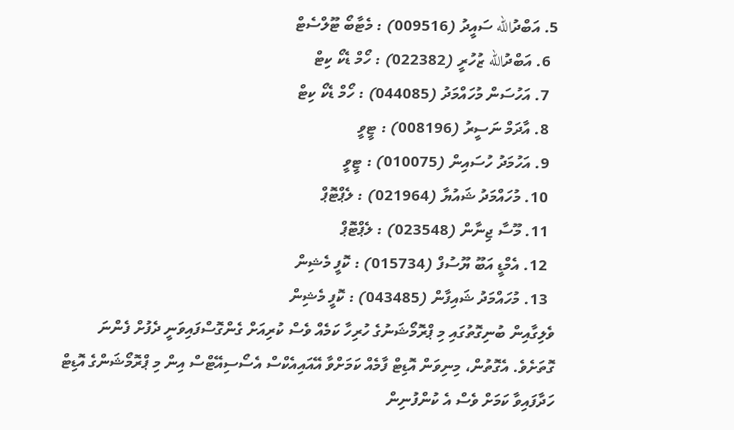5. އަބްދުالله ސައީދު (009516) : މެޓާބޯ ޓޫލްސެޓް
  6. އަބްދުالله ޒުހުރީ (022382) : ހޯމް ޑެކޯ ކިޓް
  7. އަހުސަން މުހައްމަދު (044085) : ހޯމް ޑެކޯ ކިޓް
  8. އާދަމް ނަސީރު (008196) : ޓީވީ
  9. އަހުމަދު ހުސައިން (010075) : ޓީވީ
  10. މުހައްމަދު ޝައުޔާ (021964) : ލެޕްޓޮޕް
  11. މޫސާ ޖިނާން (023548) : ލެޕްޓޮޕް
  12. އެމްޑީ އަބޫ ޔޫސުފް (015734) : ކޮފީ މެޝިން
  13. މުހައްމަދު ޝައިފާން (043485) : ކޮފީ މެޝިން
ވެލިގާއިން ބުނިގޮތުގައި މި ޕްރޮމޯޝަނުގެ ހުރިހާ ކަމެއް ވެސް ކުރިއަށް ގެންގޮސްފައިވަނީ ދެފުށް ފެންނަ ގޮތަށެވެ. އެގޮތުން، މިނިވަން އޮޑިޓް ފާމެއް ކަމަށްވާ އޭއައިއެކްސް އެސޯސިއޭޓްސް އިން މި ޕްރޮމޯޝަންގެ އޮޑިޓް ހަދާފައިވާ ކަމަށް ވެސް އެ ކުންފުނިން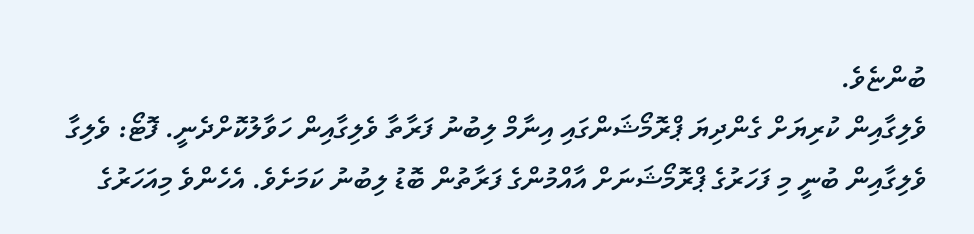ބުންޏެވެ.
ވެލިގާއިން ކުރިޔަށް ގެންދިޔަ ޕްރޮމޯޝަންގައި އިނާމް ލިބުނު ފަރާތާ ވެލިގާއިން ހަވާލުކޮށްދެނީ. ފޮޓޯ: ވެލިގާ
ވެލިގާއިން ބުނީ މި ފަހަރުގެ ޕްރޮމޯޝަނަށް އާއްމުންގެ ފަރާތުން ބޮޑު ލިބުނު ކަމަށެވެ. އެހެންވެ މިއަހަރުގެ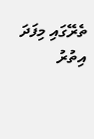ތެރޭގައި މިފަދަ އިތުރު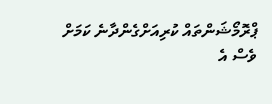ޕްރޮމޯޝަންތައް ކުރިއަށްގެންދާނެ ކަމަށް ވެސް އެ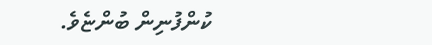ކުންފުނިން ބުންޏެވެ.